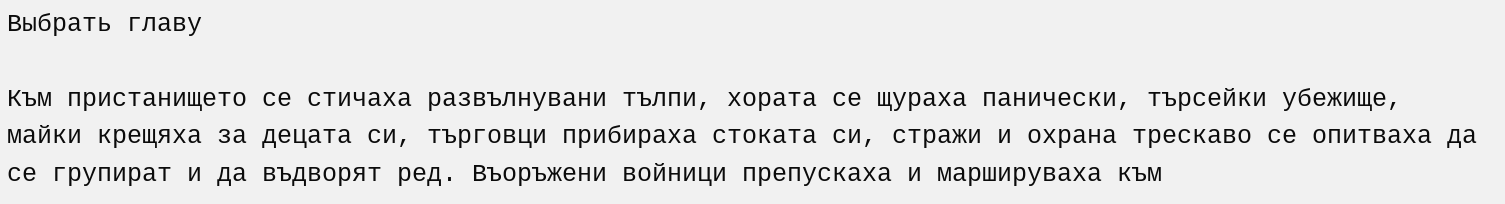Выбрать главу

Към пристанището се стичаха развълнувани тълпи, хората се щураха панически, търсейки убежище, майки крещяха за децата си, търговци прибираха стоката си, стражи и охрана трескаво се опитваха да се групират и да въдворят ред. Въоръжени войници препускаха и маршируваха към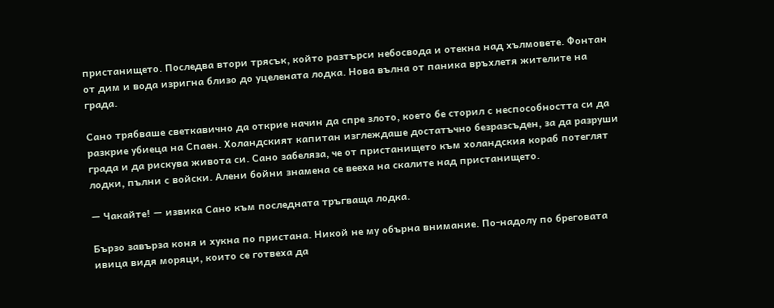пристанището. Последва втори трясък, който разтърси небосвода и отекна над хълмовете. Фонтан от дим и вода изригна близо до уцелената лодка. Нова вълна от паника връхлетя жителите на града.

Сано трябваше светкавично да открие начин да спре злото, което бе сторил с неспособността си да разкрие убиеца на Спаен. Холандският капитан изглеждаше достатъчно безразсъден, за да разруши града и да рискува живота си. Сано забеляза, че от пристанището към холандския кораб потеглят лодки, пълни с войски. Алени бойни знамена се вееха на скалите над пристанището.

— Чакайте! — извика Сано към последната тръгваща лодка.

Бързо завърза коня и хукна по пристана. Никой не му обърна внимание. По-надолу по бреговата ивица видя моряци, които се готвеха да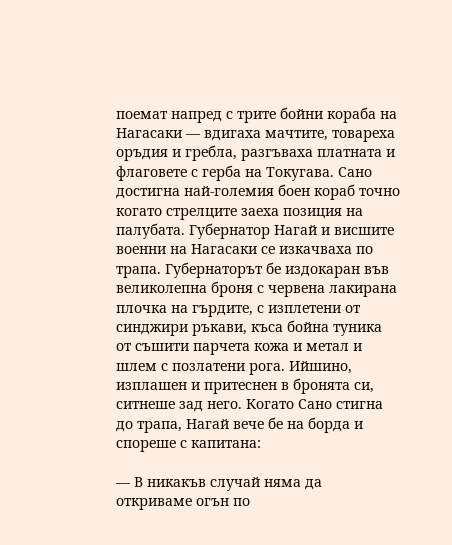поемат напред с трите бойни кораба на Нагасаки — вдигаха мачтите, товареха оръдия и гребла, разгъваха платната и флаговете с герба на Токугава. Сано достигна най-големия боен кораб точно когато стрелците заеха позиция на палубата. Губернатор Нагай и висшите военни на Нагасаки се изкачваха по трапа. Губернаторът бе издокаран във великолепна броня с червена лакирана плочка на гърдите, с изплетени от синджири ръкави, къса бойна туника от съшити парчета кожа и метал и шлем с позлатени рога. Ийшино, изплашен и притеснен в бронята си, ситнеше зад него. Когато Сано стигна до трапа, Нагай вече бе на борда и спореше с капитана:

— В никакъв случай няма да откриваме огън по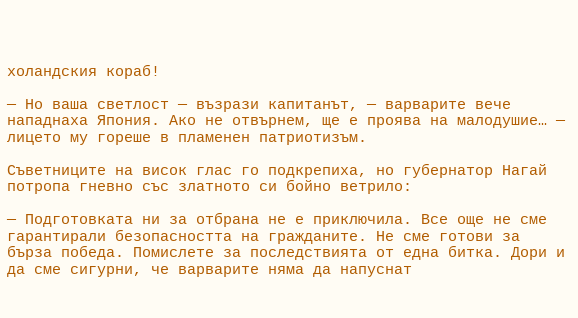холандския кораб!

— Но ваша светлост — възрази капитанът, — варварите вече нападнаха Япония. Ако не отвърнем, ще е проява на малодушие… — лицето му гореше в пламенен патриотизъм.

Съветниците на висок глас го подкрепиха, но губернатор Нагай потропа гневно със златното си бойно ветрило:

— Подготовката ни за отбрана не е приключила. Все още не сме гарантирали безопасността на гражданите. Не сме готови за бърза победа. Помислете за последствията от една битка. Дори и да сме сигурни, че варварите няма да напуснат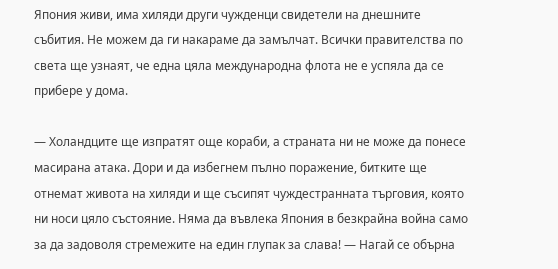Япония живи, има хиляди други чужденци свидетели на днешните събития. Не можем да ги накараме да замълчат. Всички правителства по света ще узнаят, че една цяла международна флота не е успяла да се прибере у дома.

— Холандците ще изпратят още кораби, а страната ни не може да понесе масирана атака. Дори и да избегнем пълно поражение, битките ще отнемат живота на хиляди и ще съсипят чуждестранната търговия, която ни носи цяло състояние. Няма да въвлека Япония в безкрайна война само за да задоволя стремежите на един глупак за слава! — Нагай се обърна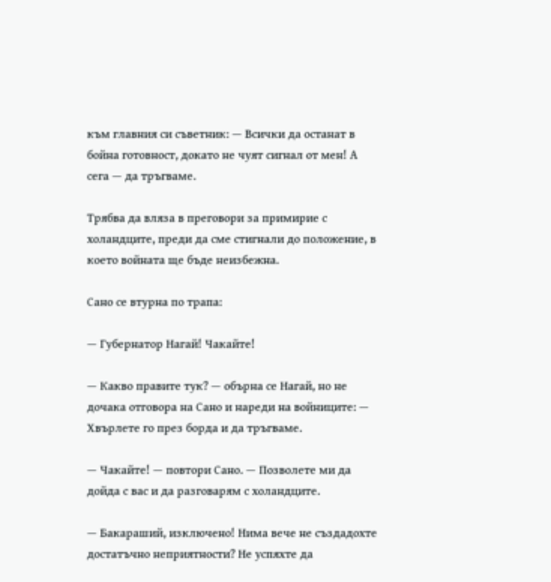към главния си съветник: — Всички да останат в бойна готовност, докато не чуят сигнал от мен! А сега — да тръгваме.

Трябва да вляза в преговори за примирие с холандците, преди да сме стигнали до положение, в което войната ще бъде неизбежна.

Сано се втурна по трапа:

— Губернатор Нагай! Чакайте!

— Какво правите тук? — обърна се Нагай, но не дочака отговора на Сано и нареди на войниците: — Хвърлете го през борда и да тръгваме.

— Чакайте! — повтори Сано. — Позволете ми да дойда с вас и да разговарям с холандците.

— Бакараший, изключено! Нима вече не създадохте достатъчно неприятности? Не успяхте да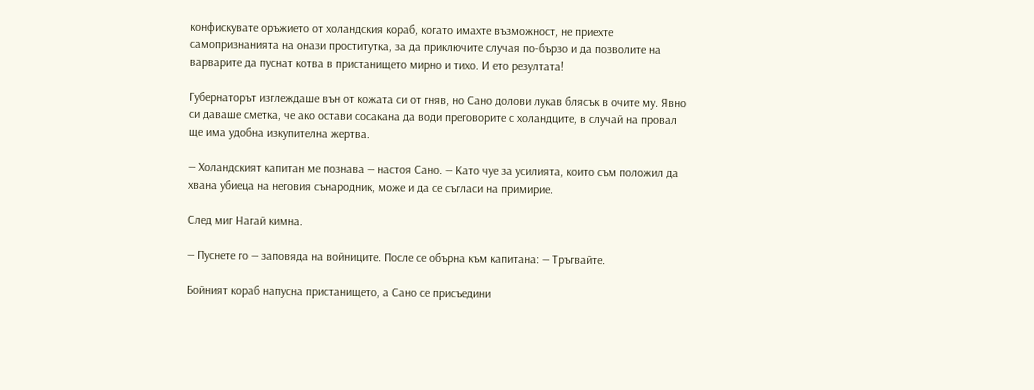конфискувате оръжието от холандския кораб, когато имахте възможност, не приехте самопризнанията на онази проститутка, за да приключите случая по-бързо и да позволите на варварите да пуснат котва в пристанището мирно и тихо. И ето резултата!

Губернаторът изглеждаше вън от кожата си от гняв, но Сано долови лукав блясък в очите му. Явно си даваше сметка, че ако остави сосакана да води преговорите с холандците, в случай на провал ще има удобна изкупителна жертва.

— Холандският капитан ме познава — настоя Сано. — Като чуе за усилията, които съм положил да хвана убиеца на неговия сънародник, може и да се съгласи на примирие.

След миг Нагай кимна.

— Пуснете го — заповяда на войниците. После се обърна към капитана: — Тръгвайте.

Бойният кораб напусна пристанището, а Сано се присъедини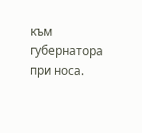към губернатора при носа.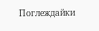Поглеждайки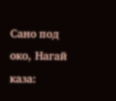Сано под око, Нагай каза: